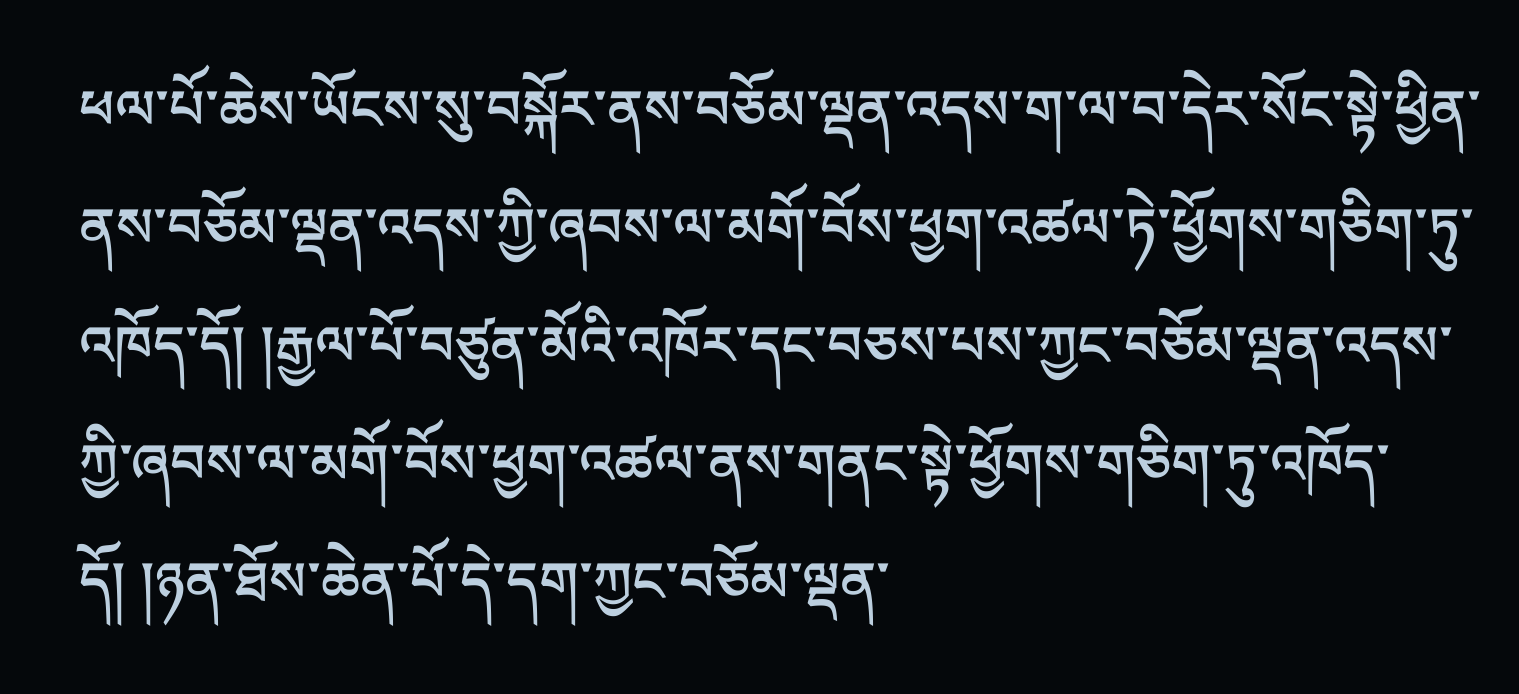ཕལ་པོ་ཆེས་ཡོངས་སུ་བསྐོར་ནས་བཅོམ་ལྡན་འདས་ག་ལ་བ་དེར་སོང་སྟེ་ཕྱིན་ནས་བཅོམ་ལྡན་འདས་ཀྱི་ཞབས་ལ་མགོ་བོས་ཕྱག་འཚལ་ཏེ་ཕྱོགས་གཅིག་ཏུ་འཁོད་དོ། །རྒྱལ་པོ་བཙུན་མོའི་འཁོར་དང་བཅས་པས་ཀྱང་བཅོམ་ལྡན་འདས་ཀྱི་ཞབས་ལ་མགོ་བོས་ཕྱག་འཚལ་ནས་གནང་སྟེ་ཕྱོགས་གཅིག་ཏུ་འཁོད་དོ། །ཉན་ཐོས་ཆེན་པོ་དེ་དག་ཀྱང་བཅོམ་ལྡན་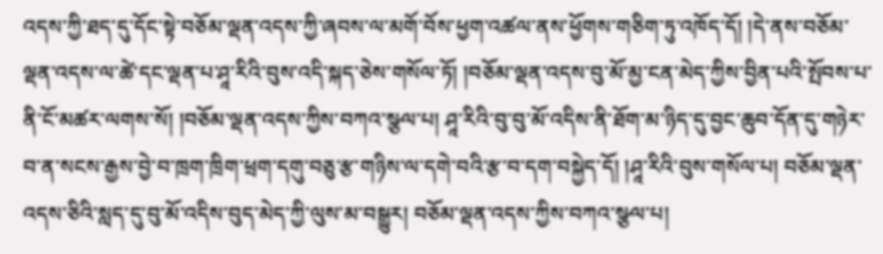འདས་ཀྱི་ཐད་དུ་དོང་སྟེ་བཅོམ་ལྡན་འདས་ཀྱི་ཞབས་ལ་མགོ་བོས་ཕྱག་འཚལ་ནས་ཕྱོགས་གཅིག་ཏུ་འཁོད་དོ། །དེ་ནས་བཅོམ་ལྡན་འདས་ལ་ཚེ་དང་ལྡན་པ་ཤཱ་རིའི་བུས་འདི་སྐད་ཅེས་གསོལ་ཏོ། །བཅོམ་ལྡན་འདས་བུ་མོ་མྱ་ངན་མེད་ཀྱིས་བྱིན་པའི་སྤོབས་པ་ནི་ངོ་མཚར་ལགས་སོ། །བཅོམ་ལྡན་འདས་ཀྱིས་བཀའ་སྩལ་པ། ཤཱ་རིའི་བུ་བུ་མོ་འདིས་ནི་ཐོག་མ་ཉིད་དུ་བྱང་ཆུབ་དོན་དུ་གཉེར་བ་ན་སངས་རྒྱས་བྱེ་བ་ཁྲག་ཁྲིག་ཕྲག་དགུ་བཅུ་རྩ་གཉིས་ལ་དགེ་བའི་རྩ་བ་དག་བསྐྱེད་དོ། །ཤཱ་རིའི་བུས་གསོལ་པ། བཅོམ་ལྡན་འདས་ཅིའི་སླད་དུ་བུ་མོ་འདིས་བུད་མེད་ཀྱི་ལུས་མ་བསྒྱུར། བཅོམ་ལྡན་འདས་ཀྱིས་བཀའ་སྩལ་པ།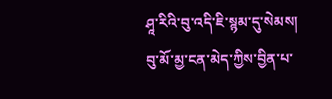ཤཱ་རིའི་བུ་འདི་ཇི་སྙམ་དུ་སེམས། བུ་མོ་མྱ་ངན་མེད་ཀྱིས་བྱིན་པ་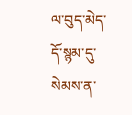ལ་བུད་མེད་དོ་སྙམ་དུ་སེམས་ན་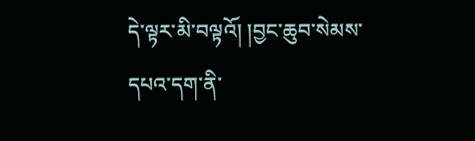དེ་ལྟར་མི་བལྟའོ། །བྱང་ཆུབ་སེམས་དཔའ་དག་ནི་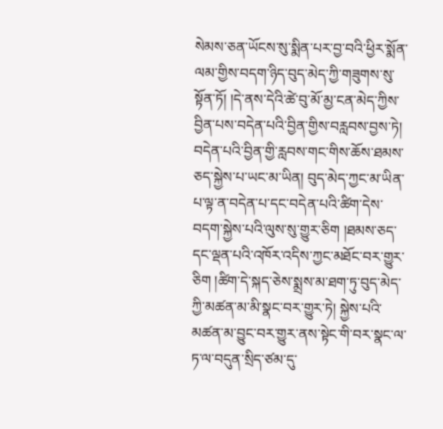སེམས་ཅན་ཡོངས་སུ་སྨིན་པར་བྱ་བའི་ཕྱིར་སྨོན་ལམ་གྱིས་བདག་ཉིད་བུད་མེད་ཀྱི་གཟུགས་སུ་སྟོན་ཏོ། །དེ་ནས་དེའི་ཚེ་བུ་མོ་མྱ་ངན་མེད་ཀྱིས་བྱིན་པས་བདེན་པའི་བྱིན་གྱིས་བརླབས་བྱས་ཏེ། བདེན་པའི་བྱིན་གྱི་རླབས་གང་གིས་ཆོས་ཐམས་ཅད་སྐྱེས་པ་ཡང་མ་ཡིན། བུད་མེད་ཀྱང་མ་ཡིན་པ་ལྟ་ན་བདེན་པ་དང་བདེན་པའི་ཚིག་དེས་བདག་སྐྱེས་པའི་ལུས་སུ་གྱུར་ཅིག །ཐམས་ཅད་དང་ལྡན་པའི་འཁོར་འདིས་ཀྱང་མཐོང་བར་གྱུར་ཅིག །ཚིག་དེ་སྐད་ཅེས་སྨྲས་མ་ཐག་ཏུ་བུད་མེད་ཀྱི་མཚན་མ་མི་སྣང་བར་གྱུར་ཏེ། སྐྱེས་པའི་མཚན་མ་བྱུང་བར་གྱུར་ནས་སྟེང་གི་བར་སྣང་ལ་ཏ་ལ་བདུན་སྲིད་ཙམ་དུ་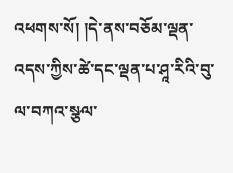འཕགས་སོ། །དེ་ནས་བཅོམ་ལྡན་འདས་ཀྱིས་ཚེ་དང་ལྡན་པ་ཤཱ་རིའི་བུ་ལ་བཀའ་སྩལ་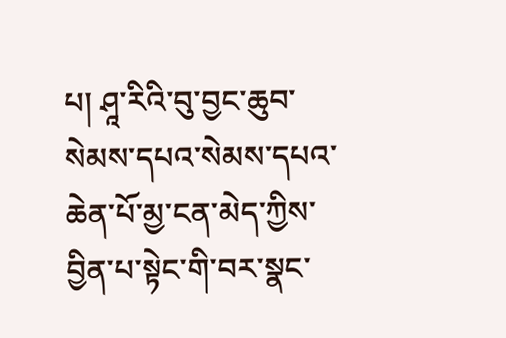པ། ཤཱ་རིའི་བུ་བྱང་ཆུབ་སེམས་དཔའ་སེམས་དཔའ་ཆེན་པོ་མྱ་ངན་མེད་ཀྱིས་བྱིན་པ་སྟེང་གི་བར་སྣང་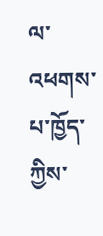ལ་འཕགས་པ་ཁྱོད་ཀྱིས་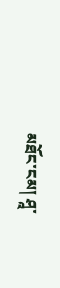མཐོང་ངམ། ཤཱ་